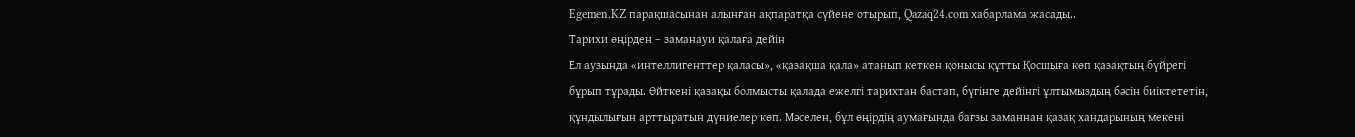Egemen.KZ парақшасынан алынған ақпаратқа сүйене отырып, Qazaq24.com хабарлама жасады..
Тарихи өңірден – заманауи қалаға дейін
Ел аузында «интеллигенттер қаласы», «қазақша қала» атанып кеткен қонысы құтты Қосшыға көп қазақтың бүйрегі бұрып тұрады. Өйткені қазақы болмысты қалада ежелгі тарихтан бастап, бүгінге дейінгі ұлтымыздың бәсін биіктететін, құндылығын арттыратын дүниелер көп. Мәселен, бұл өңірдің аумағында бағзы заманнан қазақ хандарының мекені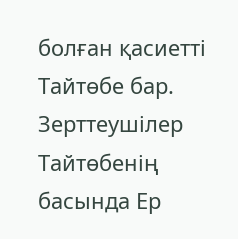болған қасиетті Тайтөбе бар. Зерттеушілер Тайтөбенің басында Ер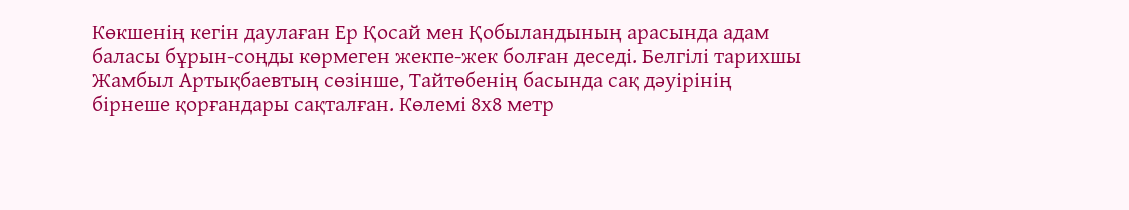Көкшенің кегін даулаған Ер Қосай мен Қобыландының арасында адам баласы бұрын-соңды көрмеген жекпе-жек болған деседі. Белгілі тарихшы Жамбыл Артықбаевтың сөзінше, Тайтөбенің басында сақ дәуірінің бірнеше қорғандары сақталған. Көлемі 8х8 метр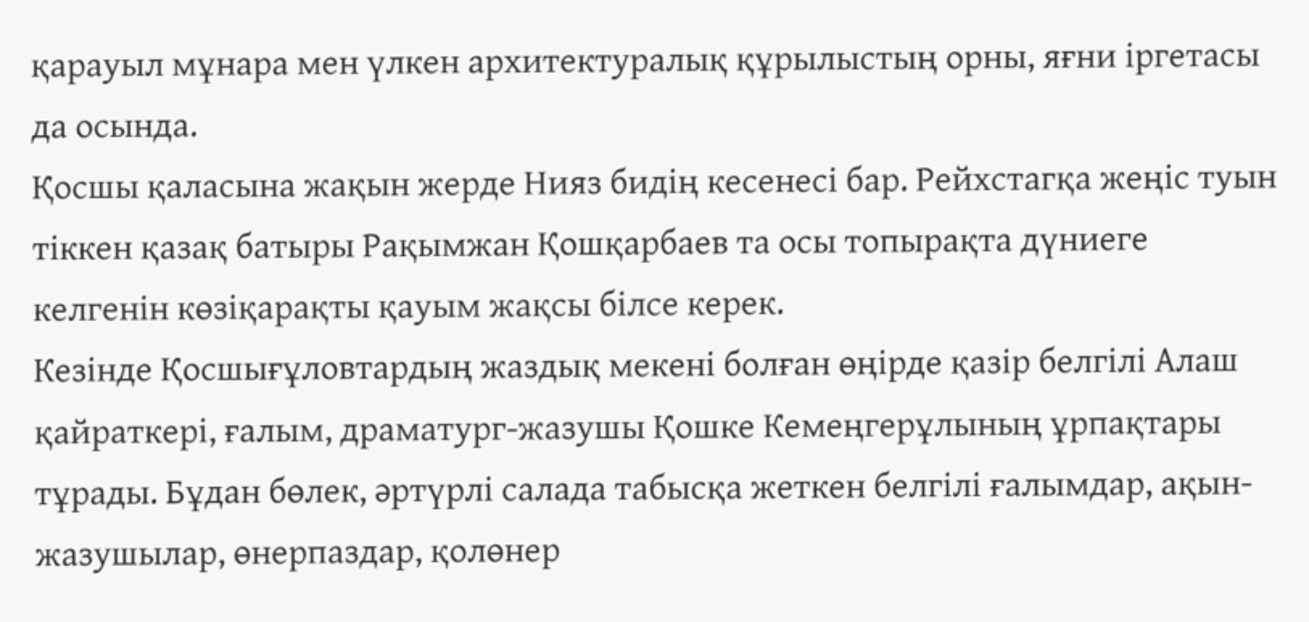қарауыл мұнара мен үлкен архитектуралық құрылыстың орны, яғни іргетасы да осында.
Қосшы қаласына жақын жерде Нияз бидің кесенесі бар. Рейхстагқа жеңіс туын тіккен қазақ батыры Рақымжан Қошқарбаев та осы топырақта дүниеге келгенін көзіқарақты қауым жақсы білсе керек.
Кезінде Қосшығұловтардың жаздық мекені болған өңірде қазір белгілі Алаш қайраткері, ғалым, драматург-жазушы Қошке Кемеңгерұлының ұрпақтары тұрады. Бұдан бөлек, әртүрлі салада табысқа жеткен белгілі ғалымдар, ақын-жазушылар, өнерпаздар, қолөнер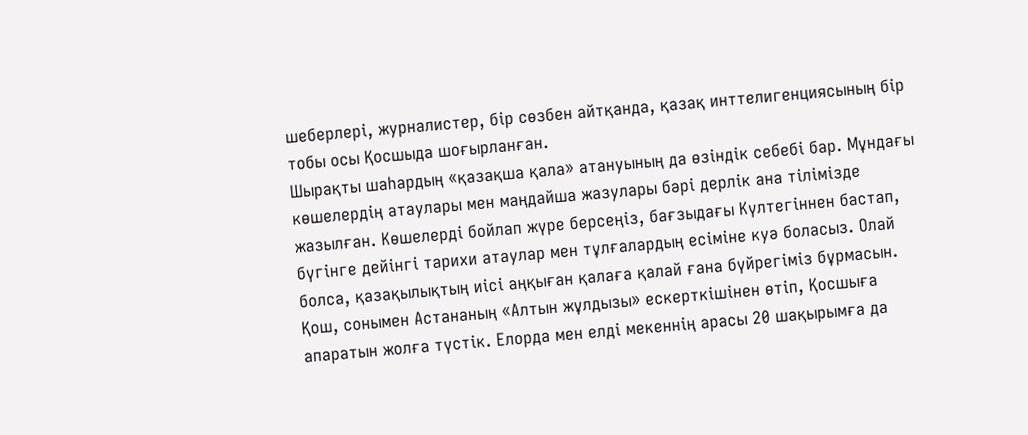шеберлері, журналистер, бір сөзбен айтқанда, қазақ инттелигенциясының бір тобы осы Қосшыда шоғырланған.
Шырақты шаһардың «қазақша қала» атануының да өзіндік себебі бар. Мұндағы көшелердің атаулары мен маңдайша жазулары бәрі дерлік ана тілімізде жазылған. Көшелерді бойлап жүре берсеңіз, бағзыдағы Күлтегіннен бастап, бүгінге дейінгі тарихи атаулар мен тұлғалардың есіміне куә боласыз. Олай болса, қазақылықтың иісі аңқыған қалаға қалай ғана бүйрегіміз бұрмасын.
Қош, сонымен Астананың «Алтын жұлдызы» ескерткішінен өтіп, Қосшыға апаратын жолға түстік. Елорда мен елді мекеннің арасы 20 шақырымға да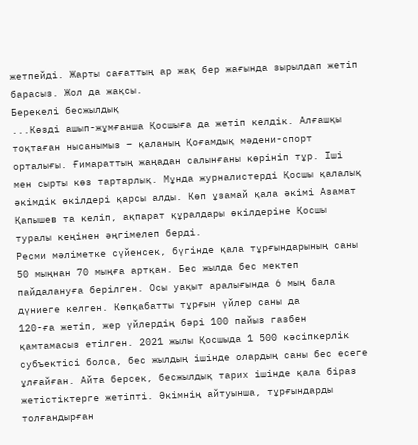жетпейді. Жарты сағаттың ар жақ бер жағында зырылдап жетіп барасыз. Жол да жақсы.
Берекелі бесжылдық
...Көзді ашып-жұмғанша Қосшыға да жетіп келдік. Алғашқы тоқтаған нысанымыз – қаланың Қоғамдық мәдени-спорт орталығы. Ғимараттың жаңадан салынғаны көрініп тұр. Іші мен сырты көз тартарлық. Мұнда журналистерді Қосшы қалалық әкімдік өкілдері қарсы алды. Көп ұзамай қала әкімі Азамат Қапышев та келіп, ақпарат құралдары өкілдеріне Қосшы туралы кеңінен әңгімелеп берді.
Ресми мәліметке сүйенсек, бүгінде қала тұрғындарының саны 50 мыңнан 70 мыңға артқан. Бес жылда бес мектеп пайдалануға берілген. Осы уақыт аралығында 6 мың бала дүниеге келген. Көпқабатты тұрғын үйлер саны да
120-ға жетіп, жер үйлердің бәрі 100 пайыз газбен қамтамасыз етілген. 2021 жылы Қосшыда 1 500 кәсіпкерлік субъектісі болса, бес жылдың ішінде олардың саны бес есеге ұлғайған. Айта берсек, бесжылдық тарих ішінде қала біраз жетістіктерге жетіпті. Әкімнің айтуынша, тұрғындарды толғандырған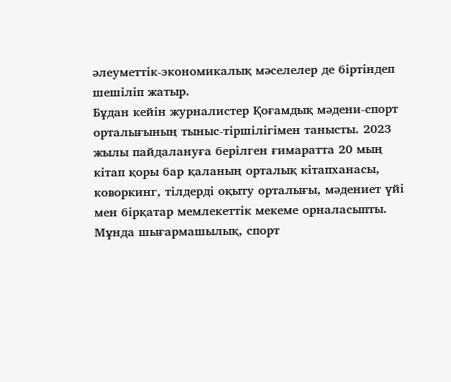әлеуметтік-экономикалық мәселелер де біртіндеп шешіліп жатыр.
Бұдан кейін журналистер Қоғамдық мәдени-спорт орталығының тыныс-тіршілігімен танысты. 2023 жылы пайдалануға берілген ғимаратта 20 мың кітап қоры бар қаланың орталық кітапханасы, коворкинг, тілдерді оқыту орталығы, мәдениет үйі мен бірқатар мемлекеттік мекеме орналасыпты. Мұнда шығармашылық, спорт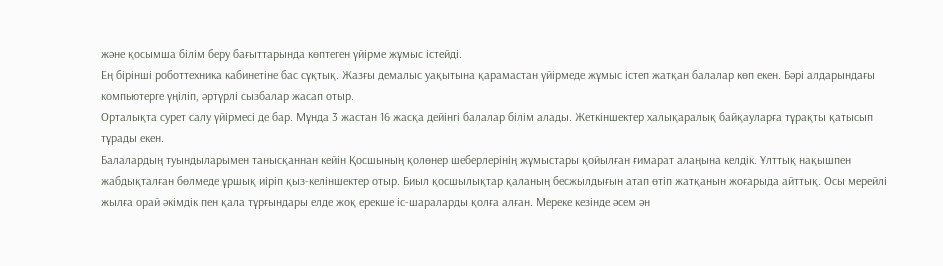және қосымша білім беру бағыттарында көптеген үйірме жұмыс істейді.
Ең бірінші роботтехника кабинетіне бас сұқтық. Жазғы демалыс уақытына қарамастан үйірмеде жұмыс істеп жатқан балалар көп екен. Бәрі алдарындағы компьютерге үңіліп, әртүрлі сызбалар жасап отыр.
Орталықта сурет салу үйірмесі де бар. Мұнда 3 жастан 16 жасқа дейінгі балалар білім алады. Жеткіншектер халықаралық байқауларға тұрақты қатысып тұрады екен.
Балалардың туындыларымен танысқаннан кейін Қосшының қолөнер шеберлерінің жұмыстары қойылған ғимарат алаңына келдік. Ұлттық нақышпен жабдықталған бөлмеде ұршық иіріп қыз-келіншектер отыр. Биыл қосшылықтар қаланың бесжылдығын атап өтіп жатқанын жоғарыда айттық. Осы мерейлі жылға орай әкімдік пен қала тұрғындары елде жоқ ерекше іс-шараларды қолға алған. Мереке кезінде әсем ән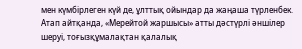мен күмбірлеген күй де, ұлттық ойындар да жаңаша түрленбек. Атап айтқанда, «Мерейтой жаршысы» атты дәстүрлі әншілер шеруі, тоғызқұмалақтан қалалық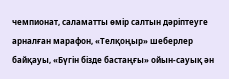чемпионат, саламатты өмір салтын дәріптеуге арналған марафон, «Телқоңыр» шеберлер байқауы, «Бүгін бізде бастаңғы» ойын-сауық ән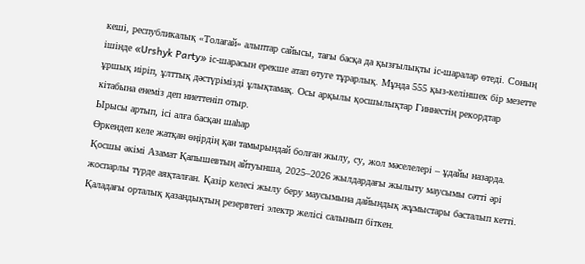кеші, республикалық «Толағай» алыптар сайысы, тағы басқа да қызғылықты іс-шаралар өтеді. Соның ішінде «Urshyk Party» іс-шарасын ерекше атап өтуге тұрарлық. Мұнда 555 қыз-келіншек бір мезетте ұршық иіріп, ұлттық дәстүрімізді ұлықтамақ. Осы арқылы қосшылықтар Гиннестің рекордтар кітабына енеміз деп ниеттеніп отыр.
Ырысы артып, ісі алға басқан шаһар
Өркендеп келе жатқан өңірдің қан тамырындай болған жылу, су, жол мәселелері – ұдайы назарда. Қосшы әкімі Азамат Қапышевтың айтуынша, 2025–2026 жылдардағы жылыту маусымы сәтті әрі жоспарлы түрде аяқталған. Қазір келесі жылу беру маусымына дайындық жұмыстары басталып кетті. Қаладағы орталық қазандықтың резервтегі электр желісі салынып біткен.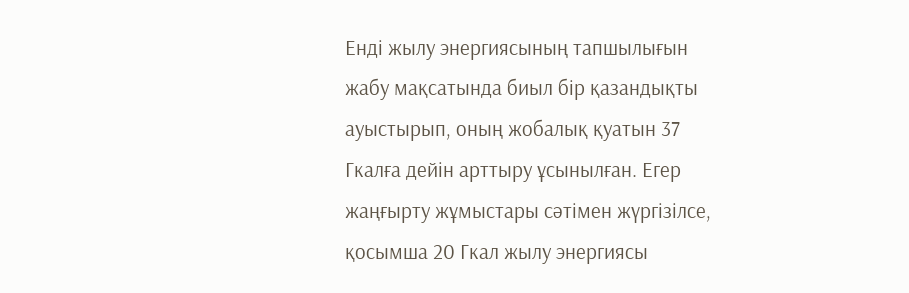Енді жылу энергиясының тапшылығын жабу мақсатында биыл бір қазандықты ауыстырып, оның жобалық қуатын 37 Гкалға дейін арттыру ұсынылған. Егер жаңғырту жұмыстары сәтімен жүргізілсе, қосымша 20 Гкал жылу энергиясы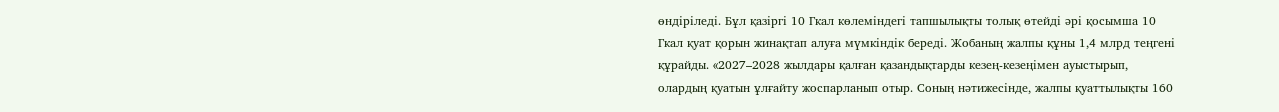өндіріледі. Бұл қазіргі 10 Гкал көлеміндегі тапшылықты толық өтейді әрі қосымша 10 Гкал қуат қорын жинақтап алуға мүмкіндік береді. Жобаның жалпы құны 1,4 млрд теңгені құрайды. «2027–2028 жылдары қалған қазандықтарды кезең-кезеңімен ауыстырып, олардың қуатын ұлғайту жоспарланып отыр. Соның нәтижесінде, жалпы қуаттылықты 160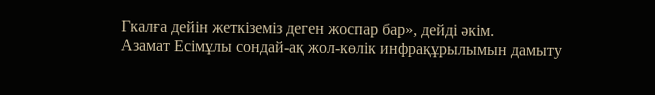Гкалға дейін жеткіземіз деген жоспар бар», дейді әкім.
Азамат Есімұлы сондай-ақ жол-көлік инфрақұрылымын дамыту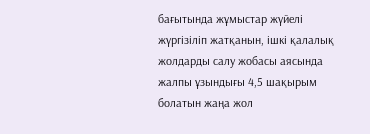бағытында жұмыстар жүйелі жүргізіліп жатқанын, ішкі қалалық жолдарды салу жобасы аясында жалпы ұзындығы 4,5 шақырым болатын жаңа жол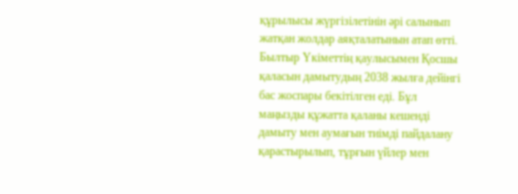құрылысы жүргізілетінін әрі салынып жатқан жолдар аяқталатынын атап өтті.
Былтыр Үкіметтің қаулысымен Қосшы қаласын дамытудың 2038 жылға дейінгі бас жоспары бекітілген еді. Бұл маңызды құжатта қаланы кешенді дамыту мен аумағын тиімді пайдалану қарастырылып, тұрғын үйлер мен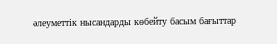әлеуметтік нысандарды көбейту басым бағыттар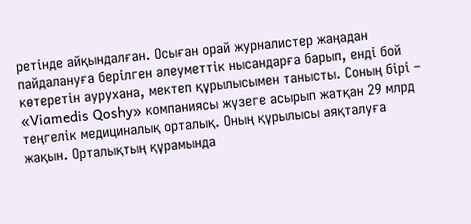ретінде айқындалған. Осыған орай журналистер жаңадан пайдалануға берілген әлеуметтік нысандарға барып, енді бой көтеретін аурухана, мектеп құрылысымен танысты. Соның бірі – «Viamedis Qoshy» компаниясы жүзеге асырып жатқан 29 млрд теңгелік медициналық орталық. Оның құрылысы аяқталуға жақын. Орталықтың құрамында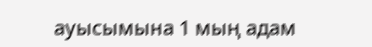ауысымына 1 мың адам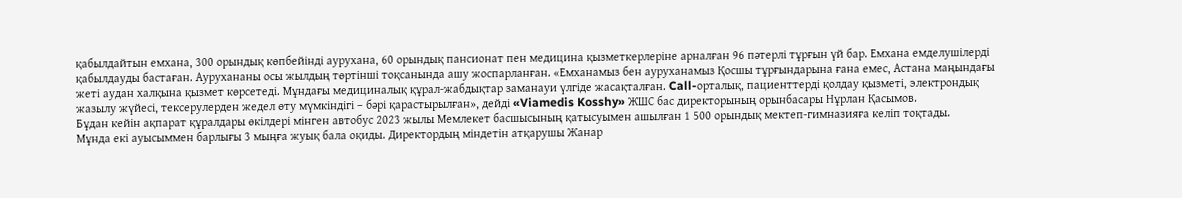қабылдайтын емхана, 300 орындық көпбейінді аурухана, 60 орындық пансионат пен медицина қызметкерлеріне арналған 96 пәтерлі тұрғын үй бар. Емхана емделушілерді қабылдауды бастаған. Аурухананы осы жылдың төртінші тоқсанында ашу жоспарланған. «Емханамыз бен ауруханамыз Қосшы тұрғындарына ғана емес, Астана маңындағы жеті аудан халқына қызмет көрсетеді. Мұндағы медициналық құрал-жабдықтар заманауи үлгіде жасақталған. Call-орталық, пациенттерді қолдау қызметі, электрондық жазылу жүйесі, тексерулерден жедел өту мүмкіндігі – бәрі қарастырылған», дейді «Viamedis Kosshy» ЖШС бас директорының орынбасары Нұрлан Қасымов.
Бұдан кейін ақпарат құралдары өкілдері мінген автобус 2023 жылы Мемлекет басшысының қатысуымен ашылған 1 500 орындық мектеп-гимназияға келіп тоқтады.
Мұнда екі ауысыммен барлығы 3 мыңға жуық бала оқиды. Директордың міндетін атқарушы Жанар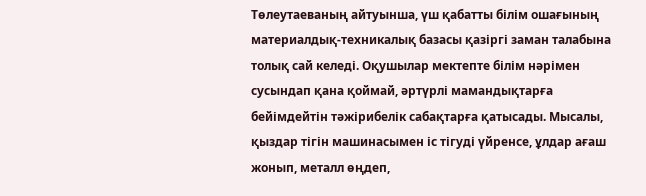Төлеутаеваның айтуынша, үш қабатты білім ошағының материалдық-техникалық базасы қазіргі заман талабына толық сай келеді. Оқушылар мектепте білім нәрімен сусындап қана қоймай, әртүрлі мамандықтарға бейімдейтін тәжірибелік сабақтарға қатысады. Мысалы, қыздар тігін машинасымен іс тігуді үйренсе, ұлдар ағаш жонып, металл өңдеп,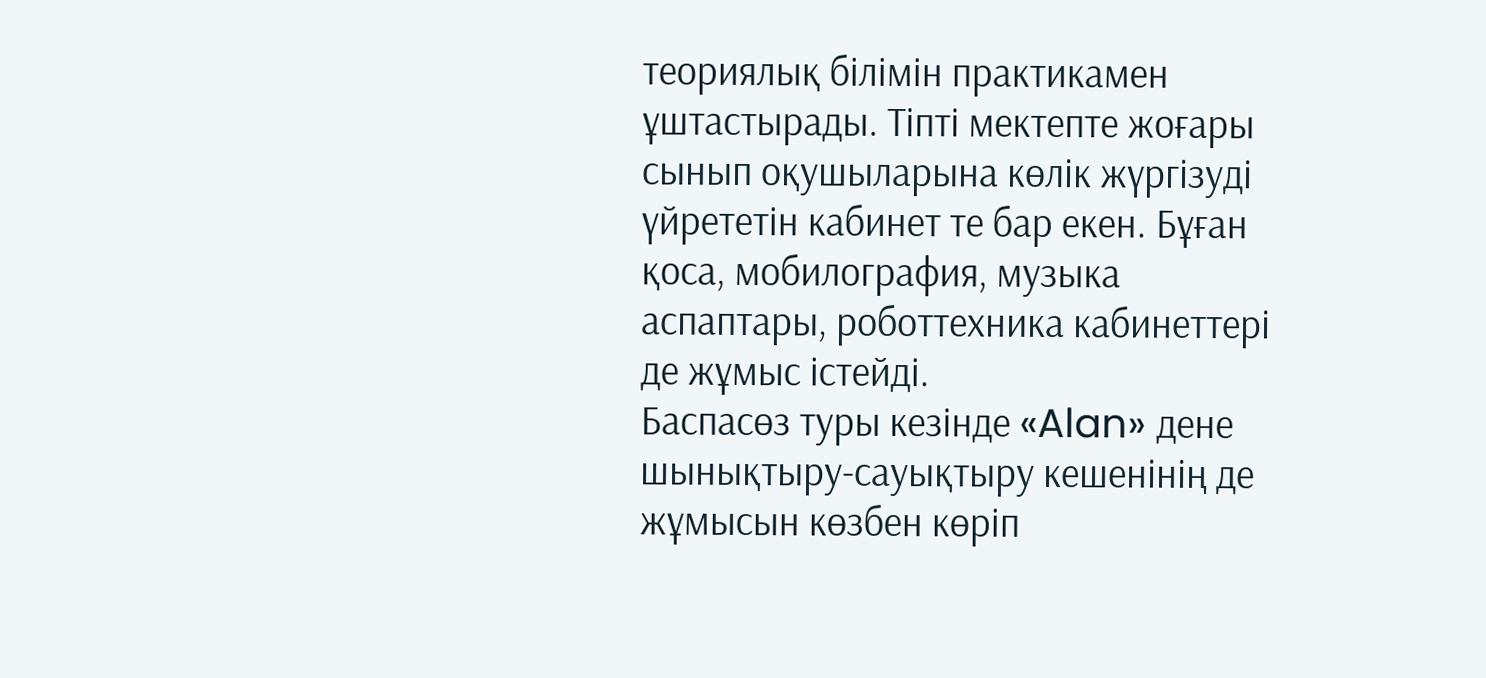теориялық білімін практикамен ұштастырады. Тіпті мектепте жоғары сынып оқушыларына көлік жүргізуді үйрететін кабинет те бар екен. Бұған қоса, мобилография, музыка аспаптары, роботтехника кабинеттері де жұмыс істейді.
Баспасөз туры кезінде «Alan» дене шынықтыру-сауықтыру кешенінің де жұмысын көзбен көріп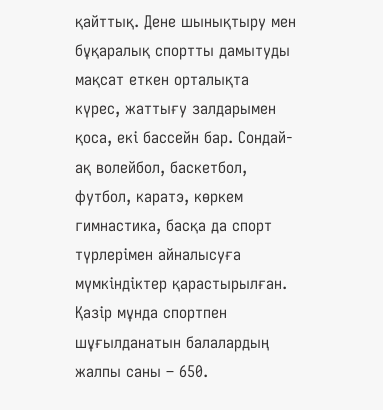қайттық. Дене шынықтыру мен бұқаралық спортты дамытуды мақсат еткен орталықта күрес, жаттығу залдарымен қоса, екі бассейн бар. Сондай-ақ волейбол, баскетбол, футбол, каратэ, көркем гимнастика, басқа да спорт түрлерімен айналысуға мүмкіндіктер қарастырылған. Қазір мұнда спортпен шұғылданатын балалардың жалпы саны – 650.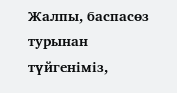Жалпы, баспасөз турынан түйгеніміз,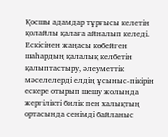Қосшы адамдар тұрғысы келетін қолайлы қалаға айналып келеді. Ескісінен жаңасы көбейген шаһардың қалалық келбетін қалыптастыру, әлеуметтік мәселелерді елдің ұсыныс-пікірін ескере отырып шешу жолында жергілікті билік пен халықтың ортасында сенімді байланыс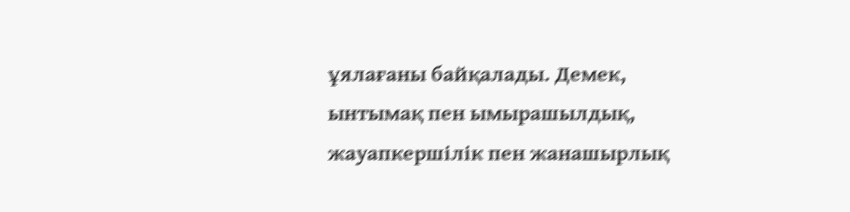ұялағаны байқалады. Демек, ынтымақ пен ымырашылдық, жауапкершілік пен жанашырлық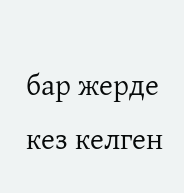бар жерде кез келген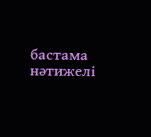бастама нәтижелі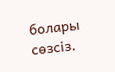болары сөзсіз.